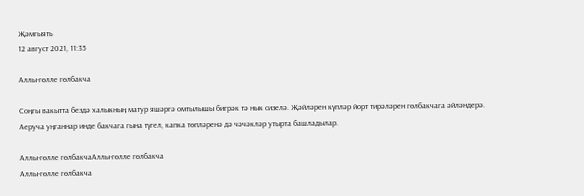Җәмгыять
12 август 2021, 11:35

Аллы-гөлле гөлбакча

Соңгы вакытта бездә халыкның матур яшәргә омтылышы бигрәк тә нык сизелә. Җәйләрен күпләр йорт тирәләрен гөлбакчага әйләндерә. Аеруча уңганнар инде бакчага гына түгел, капка төпләренә дә чәчәкләр утырта башладылар.

Аллы-гөлле гөлбакчаАллы-гөлле гөлбакча
Аллы-гөлле гөлбакча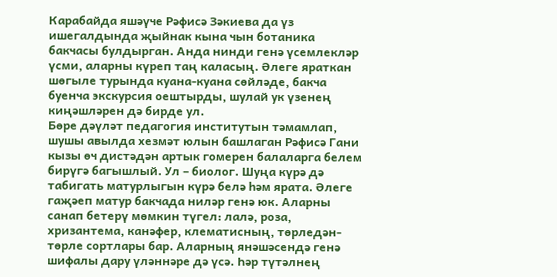Карабайда яшәүче Рәфисә Зәкиева да үз ишегалдында җыйнак кына чын ботаника бакчасы булдырган. Анда нинди генә үсемлекләр үсми, аларны күреп таң каласың. Әлеге яраткан шөгыле турында куана-куана сөйләде, бакча буенча экскурсия оештырды, шулай ук үзенең киңәшләрен дә бирде ул.
Бөре дәүләт педагогия институтын тәмамлап, шушы авылда хезмәт юлын башлаган Рәфисә Гани кызы өч дистәдән артык гомерен балаларга белем бирүгә багышлый. Ул – биолог. Шуңа күрә дә табигать матурлыгын күрә белә һәм ярата. Әлеге гаҗәеп матур бакчада ниләр генә юк. Аларны санап бетерү мөмкин түгел: лалә, роза, хризантема, канәфер, клематисның, төрледән-төрле сортлары бар. Аларның янәшәсендә генә шифалы дару үләннәре дә үсә. Һәр түтәлнең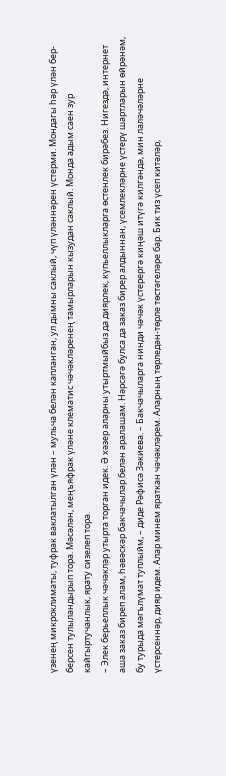үзенең микроклиматы, туфрак ваклатылган үлән – мульча белән капланган, ул дымны саклый, чүп үләннәрен үстерми. Мондагы һәр үлән бер-берсен тулыландырып тора. Мәсәлән, меңъяфрак үләне клематис чәчәкләренең тамырларын кызудан саклый. Монда адым саен зур кайгыртучанлык, ярату сизелеп тора.
– Элек берьеллык чәчәкләр утырта торган идек. Ә хәзер аларны утыртмыйбыз да диярлек, күпьеллыкларга өстенлек бирәбез. Нигездә, интернет аша заказ биреп алам, һәвәскәр бакчачылар белән аралашам. Нәрсәгә булса да заказ бирер алдыннан, үсемлекләрне үстерү шартларын өйрәнәм, бу турыда мәгълүмат туплыйм, – диде Рәфисә Зәкиева. – Бакчачыларга нинди чәчәк үстерергә киңәш итүгә килгәндә, мин лаләчәләрне үстерсеннәр, дияр идем. Алар минем яраткан чәчәкләрем. Аларның төрледән-төрле төстәгеләре бар. Бик тиз үсеп китәләр,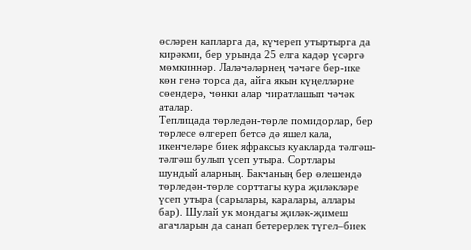өсләрен капларга да, күчереп утыртырга да кирәкми, бер урында 25 елга кадәр үсәргә мөмкиннәр. Лаләчәләрнең чәчәге бер-ике көн генә торса да, айга якын күңелләрне сөендерә, чөнки алар чиратлашып чәчәк аталар.
Теплицада төрледән-төрле помидорлар, бер төрлесе өлгереп бетсә дә яшел кала, икенчеләре биек яфраксыз куакларда тәлгәш-тәлгәш булып үсеп утыра. Сортлары шундый аларның. Бакчаның бер өлешендә төрледән-төрле сорттагы кура җиләкләре үсеп утыра (сарылары, каралары, аллары бар). Шулай ук мондагы җиләк-җимеш агачларын да санап бетерерлек түгел–биек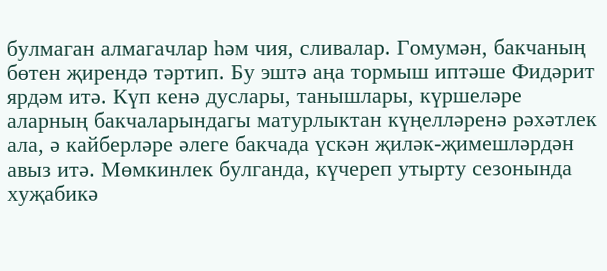булмаган алмагачлар һәм чия, сливалар. Гомумән, бакчаның бөтен җирендә тәртип. Бу эштә аңа тормыш иптәше Фидәрит ярдәм итә. Күп кенә дуслары, танышлары, күршеләре аларның бакчаларындагы матурлыктан күңелләренә рәхәтлек ала, ә кайберләре әлеге бакчада үскән җиләк-җимешләрдән авыз итә. Мөмкинлек булганда, күчереп утырту сезонында хуҗабикә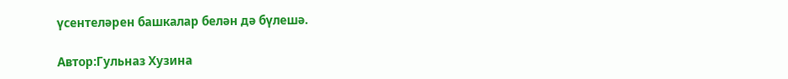үсентеләрен башкалар белән дә бүлешә.

Автор:Гульназ Хузина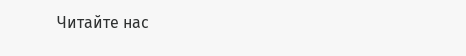Читайте нас